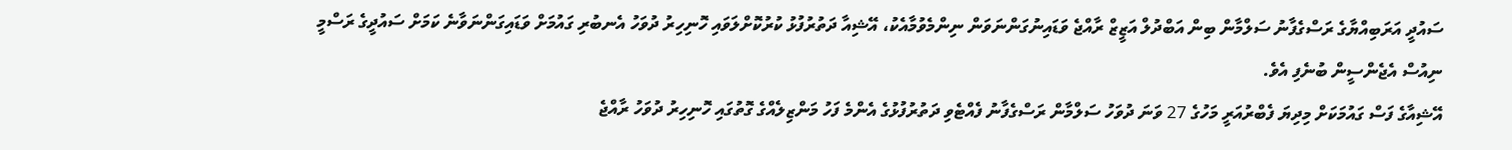ސައުދީ އަރަބިއްޔާގެ ރަސްގެފާނު ސަލްމާން ބިން އަބްދުލް އަޒީޒް ރާއްޖެ ވަޑައިނުގަންނަވަން ނިންމެވުމާއެކު، އޭޝިއާ ދަތުރުފުޅު ކުރުކޮށްލަވައި ހޮނިހިރު ދުވަހު އެނބުރި ގައުމަށް ވަޑައިގަންނަވާނެ ކަމަށް ސައުދީގެ ރަސްމީ ނިއުސް އެޖެންސީން ބުނެފި އެވެ.
އޭޝިއާގެ ފަސް ގައުމަކަށް މިދިޔަ ފެބްރުއަރީ މަހުގެ 27 ވަނަ ދުވަހު ސަލްމާން ރަސްގެފާނު ފެއްޓެވި ދަތުރުފުޅުގެ އެންމެ ފަހު މަންޒިލެއްގެ ގޮތުގައި ހޮނިހިރު ދުވަހު ރާއްޖެ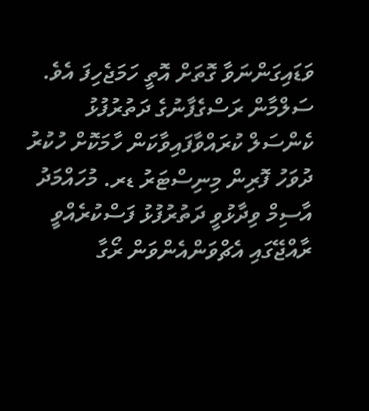ވަޑައިގަންނަވާ ގޮތަށް އޮތީ ހަމަޖެހިފަ އެވެ.
ސަލްމާން ރަސްގެފާނުގެ ދަތުރުފުޅު ކެންސަލް ކުރައްވާފައިވާކަން ހާމަކޮށް ހުކުރު ދުވަހު ފޮރިން މިނިސްޓަރު ޑރ. މުހައްމަދު އާސިމް ވިދާޅުވީ ދަތުރުފުޅު ފަސްކުރެއްވީ ރާއްޖޭގައި އެޗްވަންއެންވަން ރޯގާ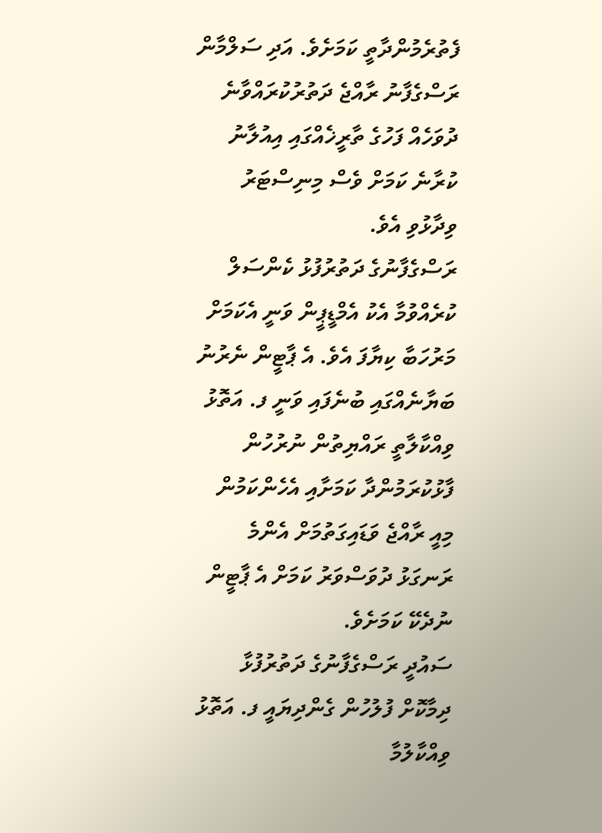ފެތުރެމުންދާތީ ކަމަށެވެ. އަދި ސަލްމާން ރަސްގެފާނު ރާއްޖެ ދަތުރުކުރައްވާނެ ދުވަހެއް ފަހުގެ ތާރީޚެއްގައި އިއުލާނު ކުރާނެ ކަމަށް ވެސް މިނިސްޓަރު ވިދާޅުވި އެވެ.
ރަސްގެފާނުގެ ދަތުރުފުޅު ކެންސަލް ކުރެއްވުމާ އެކު އެމްޑީޕީން ވަނީ އެކަމަށް މަރުހަބާ ކިޔާފަ އެވެ. އެ ޕާޓީން ނެރުނު ބަޔާނެއްގައި ބުނެފައި ވަނީ ފ. އަތޮޅު ވިއްކާލާތީ ރައްޔިތުން ނުރުހުން ފާޅުކުރަމުންދާ ކަމަށާއި އެހެންކަމުން މިއީ ރާއްޖެ ވަޑައިގަތުމަށް އެންމެ ރަނގަޅު ދުވަސްވަރު ކަމަށް އެ ޕާޓީން ނުދެކޭ ކަމަށެވެ.
ސައުދީ ރަސްގެފާނުގެ ދަތުރުފުޅާ ދިމާކޮށް ފުލުހުން ގެންދިޔައީ ފ. އަތޮޅު ވިއްކާލުމާ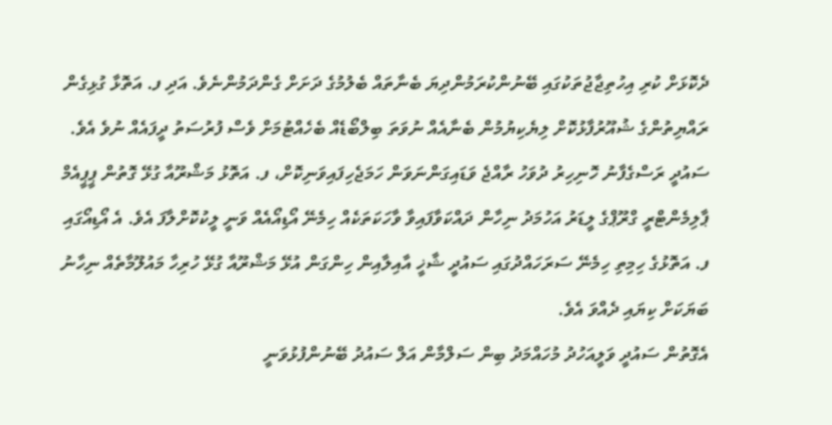ދެކޮޅަށް ކުރި އިހުތިޖާޖުތަކުގައި ބޭނުންކުރަމުންދިޔަ ބެނާތައް ބެލުމުގެ ދަށަށް ގެންދަމުންނެވެ. އަދި ފ. އަތޮޅާ ގުޅިގެން ރައްޔިތުންގެ ޝުއޫރުފާޅުކޮށް ލިޔެކިޔުމުން ބެނާއެއް ނުވަތަ ބިލްބޯޑެއް ބެހެއްޓުމަށް ވެސް ފުރުސަތު ދީފައެއް ނުވެ އެވެ.
ސައުދީ ރަސްގެފާނު ހޮނިހިރު ދުވަހު ރާއްޖެ ވަޑައިގަންނަވަން ހަމަޖެހިފައިވަނިކޮށް، ފ. އަތޮޅު މަޝްރޫއާ ގުޅޭ ގޮތުން ޕީޕީއެމް ޕާލިމެންޓްރީ ގްރޫޕްގެ ލީޑަރު އަހުމަދު ނިހާން ދައްކަވާފައިވާ ވާހަކަތަކެއް ހިމެނޭ އޯޑިއޯއެއް ވަނީ ލީކުކޮށްލާފަ އެވެ. އެ އޯޑިއޯގައި ފ. އަތޮޅުގެ ހިމިތި ހިމެނޭ ސަރަހައްދުގައި ސައުދީ ޝާޚީ އާއިލާއިން ހިންގަން އުޅޭ މަޝްރޫއާ ގުޅޭ ހުރިހާ މައުލޫމާތެއް ނިހާނު ބަޔަކަށް ކިޔައި ދެއްވަ އެވެ.
އެގޮތުން ސައުދީ ވަލީއަހުދު މުހައްމަދު ބިން ސަލްމާން އަލް ސައުދު ބޭނުންފުޅުވަނީ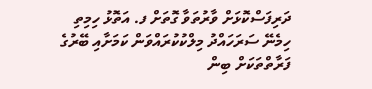ދަރިފަސްކޮޅަށް ވާރުތަވާ ގޮތަށް ފ. އަތޮޅު ހިމިތި ހިމެނޭ ސަރަހައްދު މިލްކުކުރައްވަން ކަމަށާއި ބޭރުގެ ފަރާތްތަކަށް ބިން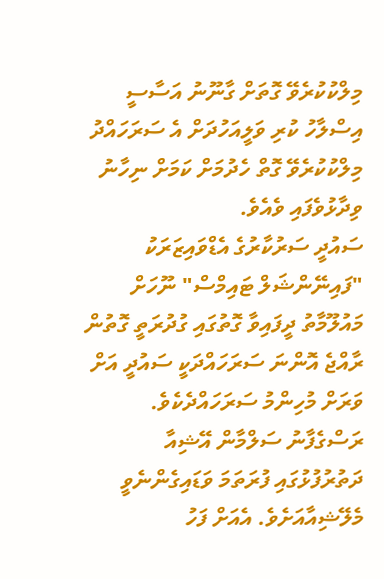މިލްކުކުރެވޭ ގޮތަށް ގާނޫނު އަސާސީ އިސްލާހު ކުރި ވަލީއަހުދަށް އެ ސަރަހައްދު މިލްކުކުރެވޭ ގޮތް ހެދުމަށް ކަމަށް ނިހާނު ވިދާޅުވެފައި ވެއެވެ.
ސައުދީ ސަރުކާރުގެ އެޑްވައިޒަރަކު "ފައިނޭންޝަލް ޓައިމްސް" ނޫހަށް މައުލޫމާތު ދީފައިވާ ގޮތުގައި ގުދުރަތީ ގޮތުން ރާއްޖެ އޮންނަ ސަރަހައްދަކީ ސައުދީ އަށް ވަރަށް މުހިންމު ސަރަހައްދެކެވެ.
ރަސްގެފާނު ސަލްމާން އޭޝިއާ ދަތުރުފުޅުގައި ފުރަތަމަ ވަޑައިގެންނެވީ މެލޭޝިއާއަށެވެ. އެއަށް ފަހު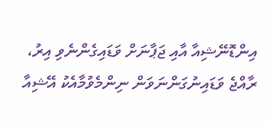އިންޑޮނޭޝިއާ އާއި ޖަޕާނަށް ވަޑައިގެންނެވި އިރު، ރާއްޖެ ވަޑައިނުގަންނަވަން ނިންމެވުމާއެކު އޭޝިއާ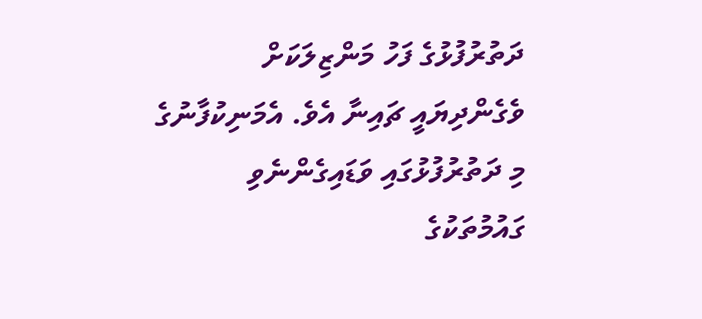ދަތުރުފުޅުގެ ފަހު މަންޒިލަކަށް ވެގެންދިޔައީ ޗައިނާ އެވެ. އެމަނިކުފާނުގެ މި ދަތުރުފުޅުގައި ވަޑައިގެންނެވި ގައުމުތަކުގެ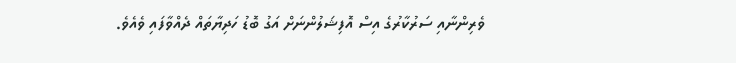ވެރިންނާއި ސަރުކާރުގެ އިސް އޮފިޝަލުންނަށް އަގު ބޮޑު ހަދިޔާތައް ދެއްވާފައި ވެއެވެ.